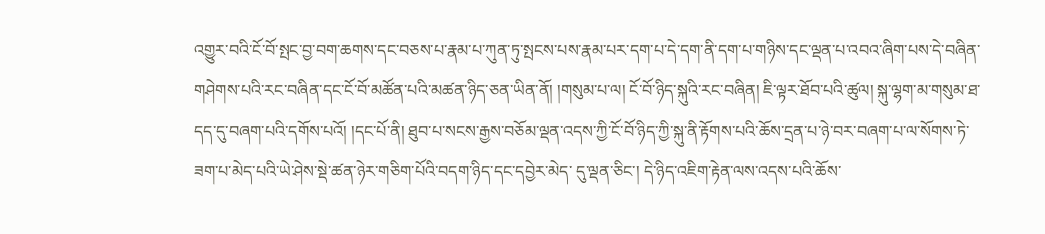འགྱུར་བའི་ངོ་བོ་སྤང་བྱ་བག་ཆགས་དང་བཅས་པ་རྣམ་པ་ཀུན་ཏུ་སྤངས་པས་རྣམ་པར་དག་པ་དེ་དག་ནི་དག་པ་གཉིས་དང་ལྡན་པ་འབའ་ཞིག་པས་དེ་བཞིན་གཤེགས་པའི་རང་བཞིན་དང་ངོ་བོ་མཚོན་པའི་མཚན་ཉིད་ཅན་ཡིན་ནོ། །གསུམ་པ་ལ། ངོ་བོ་ཉིད་སྐུའི་རང་བཞིན། ཇི་ལྟར་ཐོབ་པའི་ཚུལ། སྐུ་ལྷག་མ་གསུམ་ཐ་དད་དུ་བཞག་པའི་དགོས་པའོ། །དང་པོ་ནི། ཐུབ་པ་སངས་རྒྱས་བཅོམ་ལྡན་འདས་ཀྱི་ངོ་བོ་ཉིད་ཀྱི་སྐུ་ནི་རྟོགས་པའི་ཆོས་དྲན་པ་ཉེ་བར་བཞག་པ་ལ་སོགས་ཏེ་ཟག་པ་མེད་པའི་ཡེ་ཤེས་སྡེ་ཚན་ཉེར་གཅིག་པོའི་བདག་ཉིད་དང་དབྱེར་མེད་ དུ་ལྡན་ཅིང་། དེ་ཉིད་འཇིག་རྟེན་ལས་འདས་པའི་ཆོས་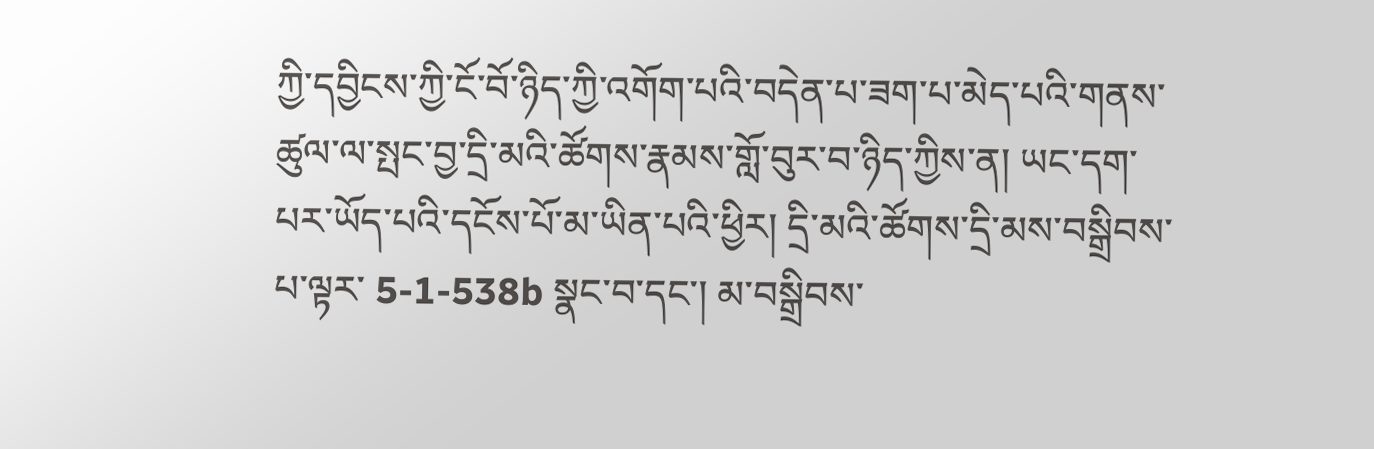ཀྱི་དབྱིངས་ཀྱི་ངོ་བོ་ཉིད་ཀྱི་འགོག་པའི་བདེན་པ་ཟག་པ་མེད་པའི་གནས་ཚུལ་ལ་སྤང་བྱ་དྲི་མའི་ཚོགས་རྣམས་གློ་བུར་བ་ཉིད་ཀྱིས་ན། ཡང་དག་པར་ཡོད་པའི་དངོས་པོ་མ་ཡིན་པའི་ཕྱིར། དྲི་མའི་ཚོགས་དྲི་མས་བསྒྲིབས་པ་ལྟར་ 5-1-538b སྣང་བ་དང་། མ་བསྒྲིབས་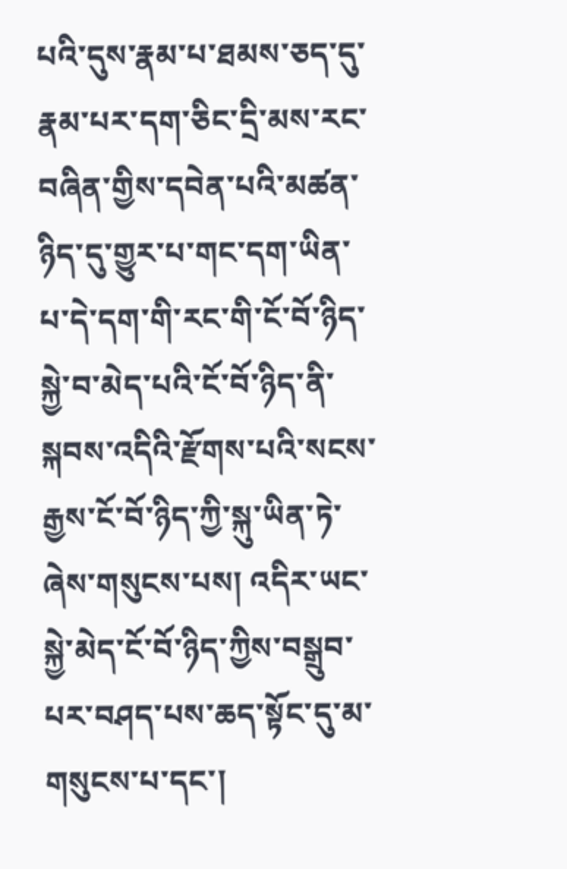པའི་དུས་རྣམ་པ་ཐམས་ཅད་དུ་རྣམ་པར་དག་ཅིང་དྲི་མས་རང་བཞིན་གྱིས་དབེན་པའི་མཚན་ཉིད་དུ་གྱུར་པ་གང་དག་ཡིན་པ་དེ་དག་གི་རང་གི་ངོ་བོ་ཉིད་སྐྱེ་བ་མེད་པའི་ངོ་བོ་ཉིད་ནི་སྐབས་འདིའི་རྫོགས་པའི་སངས་རྒྱས་ངོ་བོ་ཉིད་ཀྱི་སྐུ་ཡིན་ཏེ་ཞེས་གསུངས་པས། འདིར་ཡང་ སྐྱེ་མེད་ངོ་བོ་ཉིད་ཀྱིས་བསྒྲུབ་པར་བཤད་པས་ཆད་སྟོང་དུ་མ་གསུངས་པ་དང་།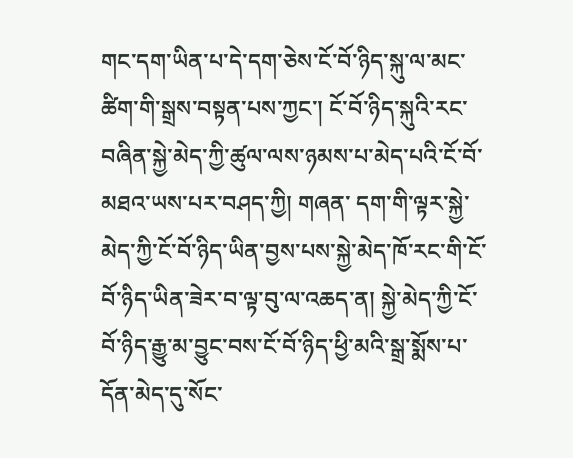གང་དག་ཡིན་པ་དེ་དག་ཅེས་ངོ་བོ་ཉིད་སྐུ་ལ་མང་ཚིག་གི་སྒྲས་བསྟན་པས་ཀྱང་། ངོ་བོ་ཉིད་སྐུའི་རང་བཞིན་སྐྱེ་མེད་ཀྱི་ཚུལ་ལས་ཉམས་པ་མེད་པའི་ངོ་བོ་མཐའ་ཡས་པར་བཤད་ཀྱི། གཞན་ དག་གི་ལྟར་སྐྱེ་མེད་ཀྱི་ངོ་བོ་ཉིད་ཡིན་བྱས་པས་སྐྱེ་མེད་ཁོ་རང་གི་ངོ་བོ་ཉིད་ཡིན་ཟེར་བ་ལྟ་བུ་ལ་འཆད་ན། སྐྱེ་མེད་ཀྱི་ངོ་བོ་ཉིད་རྒྱུ་མ་བྱུང་བས་ངོ་བོ་ཉིད་ཕྱི་མའི་སྒྲ་སྨོས་པ་དོན་མེད་དུ་སོང་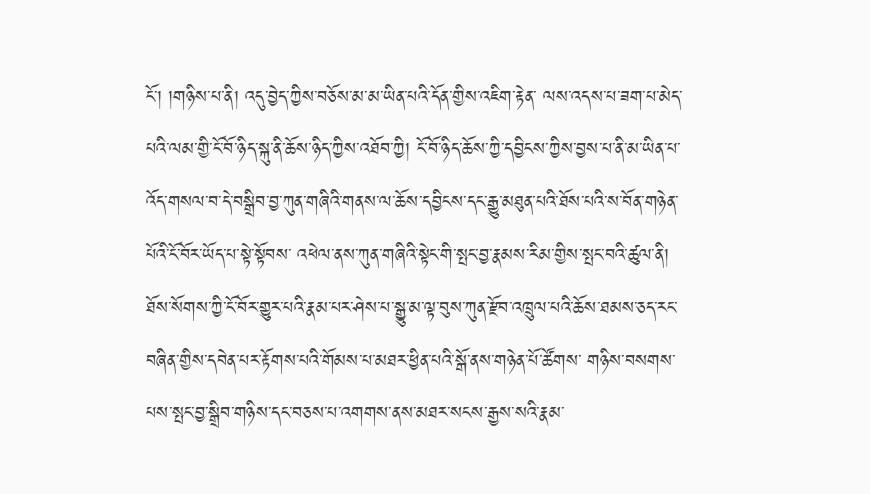ངོ་། །གཉིས་པ་ནི། འདུ་བྱེད་ཀྱིས་བཅོས་མ་མ་ཡིན་པའི་དོན་གྱིས་འཇིག་རྟེན་ ལས་འདས་པ་ཟག་པ་མེད་པའི་ལམ་གྱི་ངོ་བོ་ཉིད་སྐུ་ནི་ཆོས་ཉིད་ཀྱིས་འཐོབ་ཀྱི། ངོ་བོ་ཉིད་ཆོས་ཀྱི་དབྱིངས་ཀྱིས་བྱས་པ་ནི་མ་ཡིན་པ་འོད་གསལ་བ་དེ་བསྒྲིབ་བྱ་ཀུན་གཞིའི་གནས་ལ་ཆོས་དབྱིངས་དང་རྒྱུ་མཐུན་པའི་ཐོས་པའི་ས་བོན་གཉེན་པོའི་ངོ་བོར་ཡོད་པ་སྟེ་སྟོབས་ འཕེལ་ནས་ཀུན་གཞིའི་སྟེང་གི་སྤང་བྱ་རྣམས་རིམ་གྱིས་སྤང་བའི་ཚུལ་ནི། ཐོས་སོགས་ཀྱི་ངོ་བོར་གྱུར་པའི་རྣམ་པར་ཤེས་པ་སྒྱུ་མ་ལྟ་བུས་ཀུན་རྫོབ་འཁྲུལ་པའི་ཆོས་ཐམས་ཅད་རང་བཞིན་གྱིས་དབེན་པར་རྟོགས་པའི་གོམས་པ་མཐར་ཕྱིན་པའི་སྒོ་ནས་གཉེན་པོ་ཚོགས་ གཉིས་བསགས་པས་སྤང་བྱ་སྒྲིབ་གཉིས་དང་བཅས་པ་འགགས་ནས་མཐར་སངས་རྒྱས་སའི་རྣམ་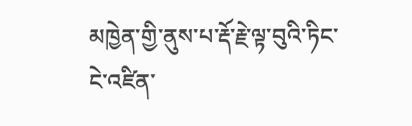མཁྱེན་གྱི་ནུས་པ་རྡོ་རྗེ་ལྟ་བུའི་ཏིང་ངེ་འཛིན་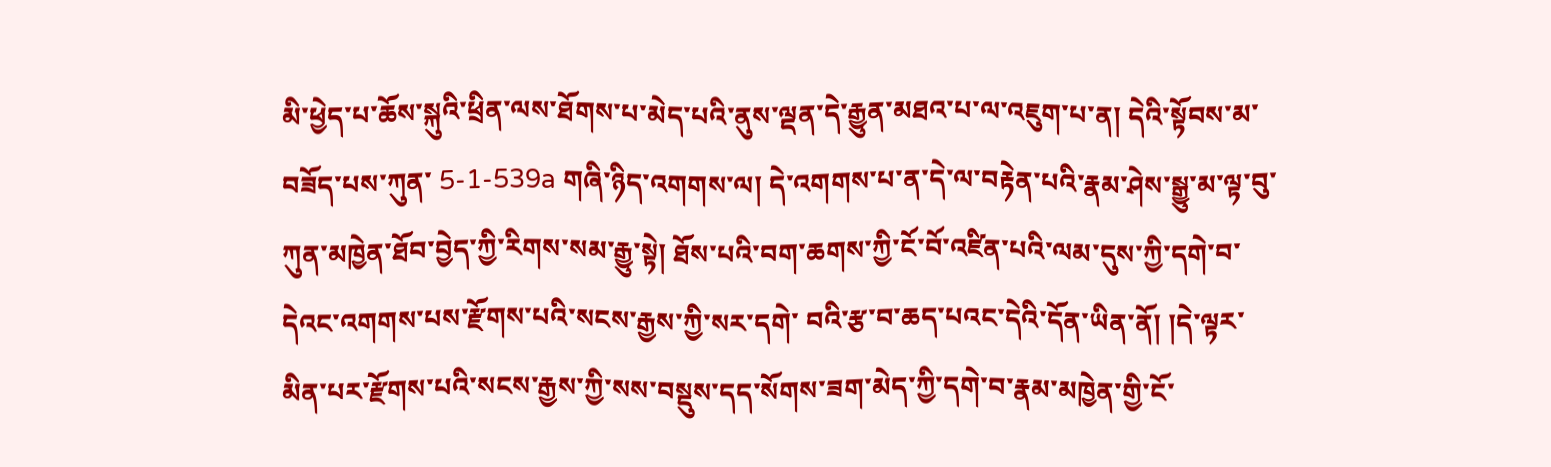མི་ཕྱེད་པ་ཆོས་སྐུའི་ཕྲིན་ལས་ཐོགས་པ་མེད་པའི་ནུས་ལྡན་དེ་རྒྱུན་མཐའ་པ་ལ་འཇུག་པ་ན། དེའི་སྟོབས་མ་བཟོད་པས་ཀུན་ 5-1-539a གཞི་ཉིད་འགགས་ལ། དེ་འགགས་པ་ན་དེ་ལ་བརྟེན་པའི་རྣམ་ཤེས་སྒྱུ་མ་ལྟ་བུ་ཀུན་མཁྱེན་ཐོབ་བྱེད་ཀྱི་རིགས་སམ་རྒྱུ་སྟེ། ཐོས་པའི་བག་ཆགས་ཀྱི་ངོ་བོ་འཛིན་པའི་ལམ་དུས་ཀྱི་དགེ་བ་དེའང་འགགས་པས་རྫོགས་པའི་སངས་རྒྱས་ཀྱི་སར་དགེ་ བའི་རྩ་བ་ཆད་པའང་དེའི་དོན་ཡིན་ནོ། །དེ་ལྟར་མིན་པར་རྫོགས་པའི་སངས་རྒྱས་ཀྱི་སས་བསྡུས་དད་སོགས་ཟག་མེད་ཀྱི་དགེ་བ་རྣམ་མཁྱེན་གྱི་ངོ་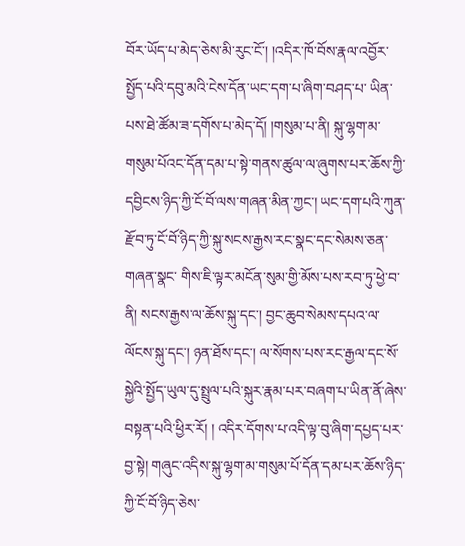བོར་ཡོད་པ་མེད་ཅེས་མི་རུང་ངོ་། །འདིར་ཁོ་བོས་རྣལ་འབྱོར་སྤྱོད་པའི་དབུ་མའི་ངེས་དོན་ཡང་དག་པ་ཞིག་བཤད་པ་ ཡིན་པས་ཐེ་ཚོམ་ཟ་དགོས་པ་མེད་དོ། །གསུམ་པ་ནི། སྐུ་ལྷག་མ་གསུམ་པོའང་དོན་དམ་པ་སྟེ་གནས་ཚུལ་ལ་ཞུགས་པར་ཆོས་ཀྱི་དབྱིངས་ཉིད་ཀྱི་ངོ་བོ་ལས་གཞན་མིན་ཀྱང་། ཡང་དག་པའི་ཀུན་རྫོབ་ཏུ་ངོ་བོ་ཉིད་ཀྱི་སྐུ་སངས་རྒྱས་རང་སྣང་དང་སེམས་ཅན་གཞན་སྣང་ གིས་ཇི་ལྟར་མངོན་སུམ་གྱི་མོས་པས་རབ་ཏུ་ཕྱེ་བ་ནི། སངས་རྒྱས་ལ་ཆོས་སྐུ་དང་། བྱང་ཆུབ་སེམས་དཔའ་ལ་ལོངས་སྐུ་དང་། ཉན་ཐོས་དང་། ལ་སོགས་པས་རང་རྒྱལ་དང་སོ་སྐྱེའི་སྤྱོད་ཡུལ་དུ་སྤྲུལ་པའི་སྐུར་རྣམ་པར་བཞག་པ་ཡིན་ནོ་ཞེས་བསྟན་པའི་ཕྱིར་རོ། ། འདིར་དོགས་པ་འདི་ལྟ་བུ་ཞིག་དཔྱད་པར་བྱ་སྟེ། གཞུང་འདིས་སྐུ་ལྷག་མ་གསུམ་པོ་དོན་དམ་པར་ཆོས་ཉིད་ཀྱི་ངོ་བོ་ཉིད་ཅེས་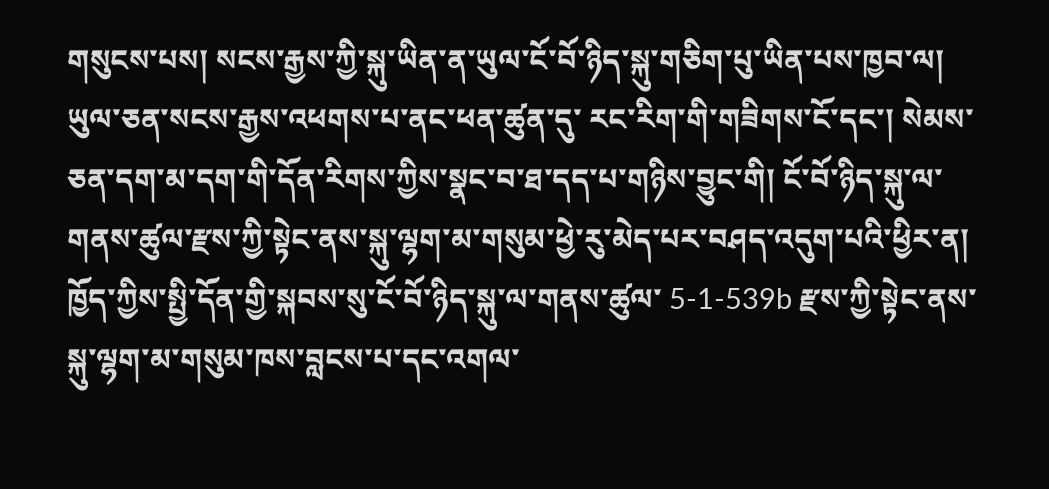གསུངས་པས། སངས་རྒྱས་ཀྱི་སྐུ་ཡིན་ན་ཡུལ་ངོ་བོ་ཉིད་སྐུ་གཅིག་པུ་ཡིན་པས་ཁྱབ་ལ། ཡུལ་ཅན་སངས་རྒྱས་འཕགས་པ་ནང་ཕན་ཚུན་དུ་ རང་རིག་གི་གཟིགས་ངོ་དང་། སེམས་ཅན་དག་མ་དག་གི་དོན་རིགས་ཀྱིས་སྣང་བ་ཐ་དད་པ་གཉིས་བྱུང་གི། ངོ་བོ་ཉིད་སྐུ་ལ་གནས་ཚུལ་རྫས་ཀྱི་སྟེང་ནས་སྐུ་ལྷག་མ་གསུམ་ཕྱེ་རུ་མེད་པར་བཤད་འདུག་པའི་ཕྱིར་ན། ཁྱོད་ཀྱིས་སྤྱི་དོན་གྱི་སྐབས་སུ་ངོ་བོ་ཉིད་སྐུ་ལ་གནས་ཚུལ་ 5-1-539b རྫས་ཀྱི་སྟེང་ནས་སྐུ་ལྷག་མ་གསུམ་ཁས་བླངས་པ་དང་འགལ་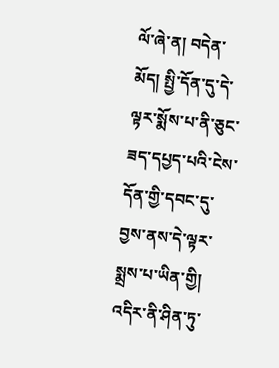ལོ་ཞེ་ན། བདེན་མོད། སྤྱི་དོན་དུ་དེ་ལྟར་སྨོས་པ་ནི་ཅུང་ཟད་དཔྱད་པའི་ངེས་དོན་གྱི་དབང་དུ་བྱས་ནས་དེ་ལྟར་སྨྲས་པ་ཡིན་གྱི། འདིར་ནི་ཤིན་ཏུ་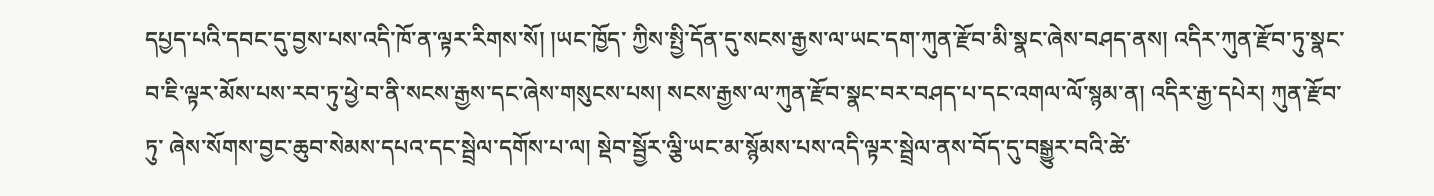དཔྱད་པའི་དབང་དུ་བྱས་པས་འདི་ཁོ་ན་ལྟར་རིགས་སོ། །ཡང་ཁྱོད་ ཀྱིས་སྤྱི་དོན་དུ་སངས་རྒྱས་ལ་ཡང་དག་ཀུན་རྫོབ་མི་སྣང་ཞེས་བཤད་ནས། འདིར་ཀུན་རྫོབ་ཏུ་སྣང་བ་ཇི་ལྟར་མོས་པས་རབ་ཏུ་ཕྱེ་བ་ནི་སངས་རྒྱས་དང་ཞེས་གསུངས་པས། སངས་རྒྱས་ལ་ཀུན་རྫོབ་སྣང་བར་བཤད་པ་དང་འགལ་ལོ་སྙམ་ན། འདིར་རྒྱ་དཔེར། ཀུན་རྫོབ་ཏུ་ ཞེས་སོགས་བྱང་ཆུབ་སེམས་དཔའ་དང་སྦྲེལ་དགོས་པ་ལ། སྡེབ་སྦྱོར་ལྕི་ཡང་མ་སྙོམས་པས་འདི་ལྟར་སྦྲེལ་ནས་བོད་དུ་བསྒྱུར་བའི་ཚེ་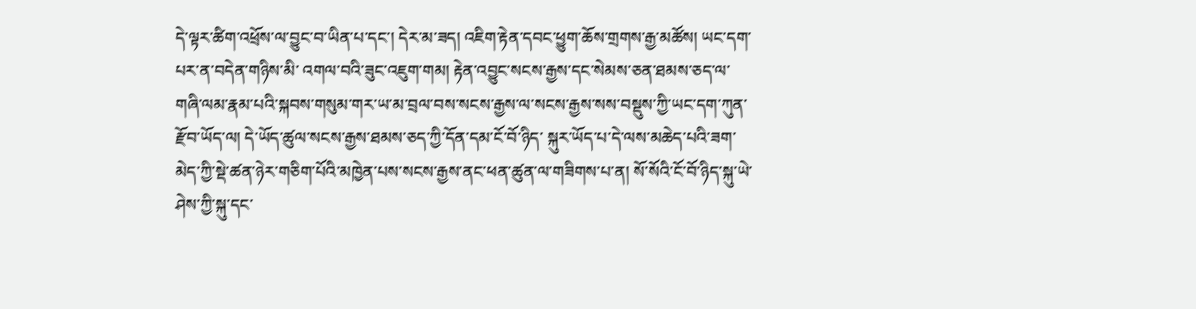དེ་ལྟར་ཚིག་འཕྲོས་ལ་བྱུང་བ་ཡིན་པ་དང་། དེར་མ་ཟད། འཇིག་རྟེན་དབང་ཕྱུག་ཆོས་གྲགས་རྒྱ་མཚོས། ཡང་དག་པར་ན་བདེན་གཉིས་མི་ འགལ་བའི་ཟུང་འཇུག་གམ། རྟེན་འབྱུང་སངས་རྒྱས་དང་སེམས་ཅན་ཐམས་ཅད་ལ་གཞི་ལམ་རྣམ་པའི་སྐབས་གསུམ་གར་ཡ་མ་བྲལ་བས་སངས་རྒྱས་ལ་སངས་རྒྱས་སས་བསྡུས་ཀྱི་ཡང་དག་ཀུན་རྫོབ་ཡོད་ལ། དེ་ཡོད་ཚུལ་སངས་རྒྱས་ཐམས་ཅད་ཀྱི་དོན་དམ་ངོ་བོ་ཉིད་ སྐུར་ཡོད་པ་དེ་ལས་མཆེད་པའི་ཟག་མེད་ཀྱི་སྡེ་ཚན་ཉེར་གཅིག་པོའི་མཁྱེན་པས་སངས་རྒྱས་ནང་ཕན་ཚུན་ལ་གཟིགས་པ་ན། སོ་སོའི་ངོ་བོ་ཉིད་སྐུ་ཡེ་ཤེས་ཀྱི་སྐུ་དང་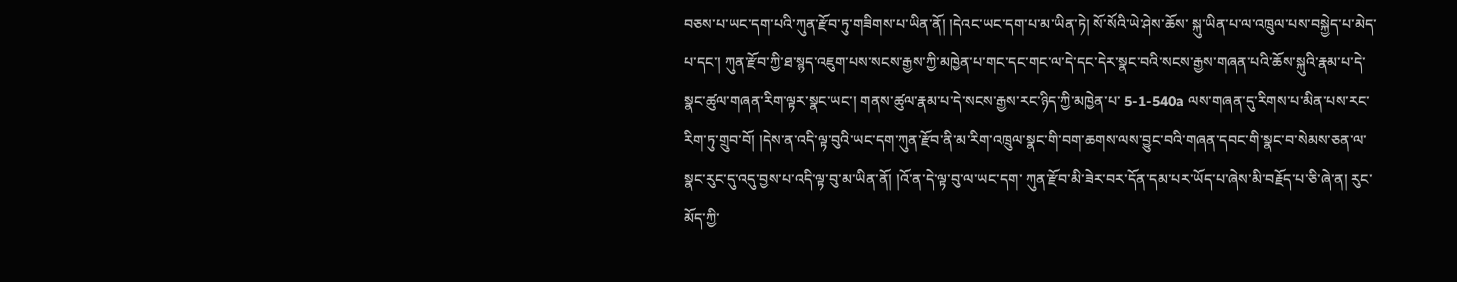བཅས་པ་ཡང་དག་པའི་ཀུན་རྫོབ་ཏུ་གཟིགས་པ་ཡིན་ནོ། །དེའང་ཡང་དག་པ་མ་ཡིན་ཏེ། སོ་སོའི་ཡེ་ཤེས་ཆོས་ སྐུ་ཡིན་པ་ལ་འཁྲུལ་པས་བསྐྱེད་པ་མེད་པ་དང་། ཀུན་རྫོབ་ཀྱི་ཐ་སྙད་འཇུག་པས་སངས་རྒྱས་ཀྱི་མཁྱེན་པ་གང་དང་གང་ལ་དེ་དང་དེར་སྣང་བའི་སངས་རྒྱས་གཞན་པའི་ཆོས་སྐུའི་རྣམ་པ་དེ་སྣང་ཚུལ་གཞན་རིག་ལྟར་སྣང་ཡང་། གནས་ཚུལ་རྣམ་པ་དེ་སངས་རྒྱས་རང་ཉིད་ཀྱི་མཁྱེན་པ་ 5-1-540a ལས་གཞན་དུ་རིགས་པ་མིན་པས་རང་རིག་ཏུ་གྲུབ་བོ། །དེས་ན་འདི་ལྟ་བུའི་ཡང་དག་ཀུན་རྫོབ་ནི་མ་རིག་འཁྲུལ་སྣང་གི་བག་ཆགས་ལས་བྱུང་བའི་གཞན་དབང་གི་སྣང་བ་སེམས་ཅན་ལ་སྣང་རུང་དུ་འདུ་བྱས་པ་འདི་ལྟ་བུ་མ་ཡིན་ནོ། །འོ་ན་དེ་ལྟ་བུ་ལ་ཡང་དག་ ཀུན་རྫོབ་མི་ཟེར་བར་དོན་དམ་པར་ཡོད་པ་ཞེས་མི་བརྗོད་པ་ཅི་ཞེ་ན། རུང་མོད་ཀྱི་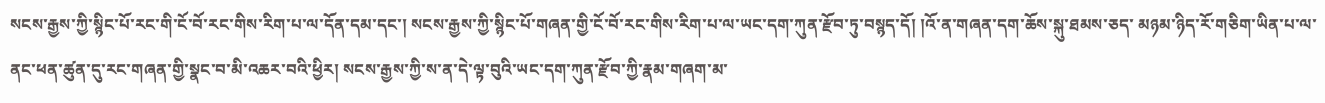སངས་རྒྱས་ཀྱི་སྙིང་པོ་རང་གི་ངོ་བོ་རང་གིས་རིག་པ་ལ་དོན་དམ་དང་། སངས་རྒྱས་ཀྱི་སྙིང་པོ་གཞན་གྱི་ངོ་བོ་རང་གིས་རིག་པ་ལ་ཡང་དག་ཀུན་རྫོབ་ཏུ་བསྙད་དོ། །འོ་ན་གཞན་དག་ཆོས་སྐུ་ཐམས་ཅད་ མཉམ་ཉིད་རོ་གཅིག་ཡིན་པ་ལ་ནང་ཕན་ཚུན་དུ་རང་གཞན་གྱི་སྣང་བ་མི་འཆར་བའི་ཕྱིར། སངས་རྒྱས་ཀྱི་ས་ན་དེ་ལྟ་བུའི་ཡང་དག་ཀུན་རྫོབ་ཀྱི་རྣམ་གཞག་མ་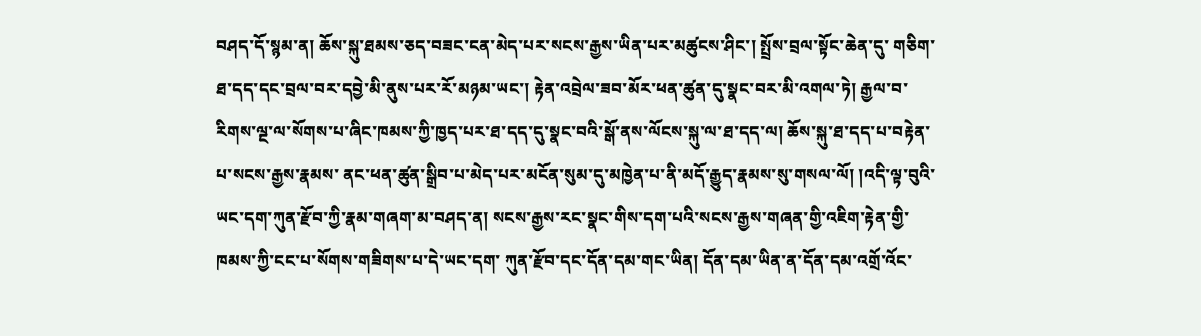བཤད་དོ་སྙམ་ན། ཆོས་སྐུ་ཐམས་ཅད་བཟང་ངན་མེད་པར་སངས་རྒྱས་ཡིན་པར་མཚུངས་ཤིང་། སྤྲོས་བྲལ་སྟོང་ཆེན་དུ་ གཅིག་ཐ་དད་དང་བྲལ་བར་དབྱེ་མི་ནུས་པར་རོ་མཉམ་ཡང་། རྟེན་འབྲེལ་ཟབ་མོར་ཕན་ཚུན་དུ་སྣང་བར་མི་འགལ་ཏེ། རྒྱལ་བ་རིགས་ལྔ་ལ་སོགས་པ་ཞིང་ཁམས་ཀྱི་ཁྱད་པར་ཐ་དད་དུ་སྣང་བའི་སྒོ་ནས་ལོངས་སྐུ་ལ་ཐ་དད་ལ། ཆོས་སྐུ་ཐ་དད་པ་བརྟེན་པ་སངས་རྒྱས་རྣམས་ ནང་ཕན་ཚུན་སྒྲིབ་པ་མེད་པར་མངོན་སུམ་དུ་མཁྱེན་པ་ནི་མདོ་རྒྱུད་རྣམས་སུ་གསལ་ལོ། །འདི་ལྟ་བུའི་ཡང་དག་ཀུན་རྫོབ་ཀྱི་རྣམ་གཞག་མ་བཤད་ན། སངས་རྒྱས་རང་སྣང་གིས་དག་པའི་སངས་རྒྱས་གཞན་གྱི་འཇིག་རྟེན་གྱི་ཁམས་ཀྱི་ངང་པ་སོགས་གཟིགས་པ་དེ་ཡང་དག་ ཀུན་རྫོབ་དང་དོན་དམ་གང་ཡིན། དོན་དམ་ཡིན་ན་དོན་དམ་འགྲོ་འོང་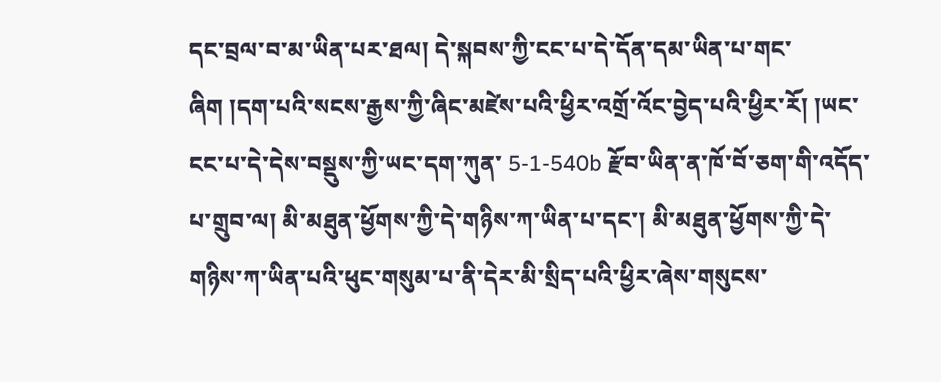དང་བྲལ་བ་མ་ཡིན་པར་ཐལ། དེ་སྐབས་ཀྱི་ངང་པ་དེ་དོན་དམ་ཡིན་པ་གང་ཞིག །དག་པའི་སངས་རྒྱས་ཀྱི་ཞིང་མཛེས་པའི་ཕྱིར་འགྲོ་འོང་བྱེད་པའི་ཕྱིར་རོ། །ཡང་ངང་པ་དེ་དེས་བསྡུས་ཀྱི་ཡང་དག་ཀུན་ 5-1-540b རྫོབ་ཡིན་ན་ཁོ་བོ་ཅག་གི་འདོད་པ་གྲུབ་ལ། མི་མཐུན་ཕྱོགས་ཀྱི་དེ་གཉིས་ཀ་ཡིན་པ་དང་། མི་མཐུན་ཕྱོགས་ཀྱི་དེ་གཉིས་ཀ་ཡིན་པའི་ཕུང་གསུམ་པ་ནི་དེར་མི་སྲིད་པའི་ཕྱིར་ཞེས་གསུངས་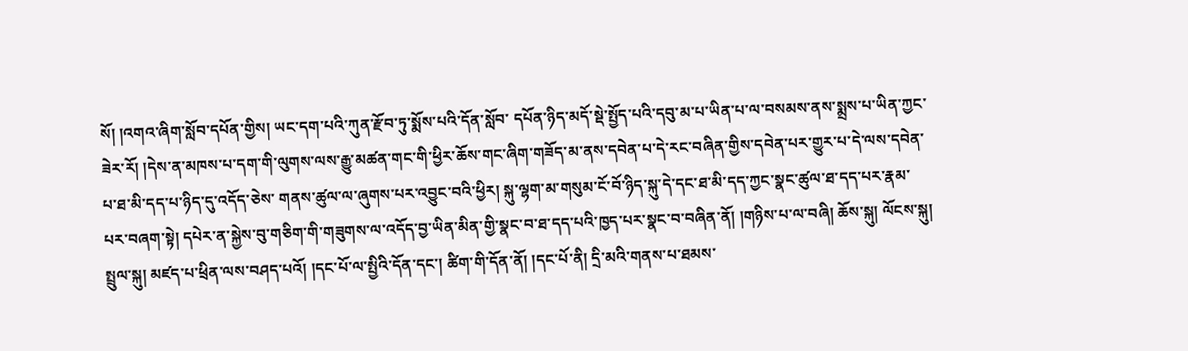སོ། །འགའ་ཞིག་སློབ་དཔོན་གྱིས། ཡང་དག་པའི་ཀུན་རྫོབ་ཏུ་སྨོས་པའི་དོན་སློབ་ དཔོན་ཉིད་མདོ་སྡེ་སྤྱོད་པའི་དབུ་མ་པ་ཡིན་པ་ལ་བསམས་ནས་སྨྲས་པ་ཡིན་ཀྱང་ཟེར་རོ། །དེས་ན་མཁས་པ་དག་གི་ལུགས་ལས་རྒྱུ་མཚན་གང་གི་ཕྱིར་ཆོས་གང་ཞིག་གཟོད་མ་ནས་དབེན་པ་དེ་རང་བཞིན་གྱིས་དབེན་པར་གྱུར་པ་དེ་ལས་དབེན་པ་ཐ་མི་དད་པ་ཉིད་དུ་འདོད་ཅེས་ གནས་ཚུལ་ལ་ཞུགས་པར་འབྱུང་བའི་ཕྱིར། སྐུ་ལྷག་མ་གསུམ་ངོ་བོ་ཉིད་སྐུ་དེ་དང་ཐ་མི་དད་ཀྱང་སྣང་ཚུལ་ཐ་དད་པར་རྣམ་པར་བཞག་སྟེ། དཔེར་ན་སྐྱེས་བུ་གཅིག་གི་གཟུགས་ལ་འདོད་བྱ་ཡིན་མིན་གྱི་སྣང་བ་ཐ་དད་པའི་ཁྱད་པར་སྣང་བ་བཞིན་ནོ། །གཉིས་པ་ལ་བཞི། ཆོས་སྐུ། ལོངས་སྐུ། སྤྲུལ་སྐུ། མཛད་པ་ཕྲིན་ལས་བཤད་པའོ། །དང་པོ་ལ་སྤྱིའི་དོན་དང་། ཚིག་གི་དོན་ནོ། །དང་པོ་ནི། དྲི་མའི་གནས་པ་ཐམས་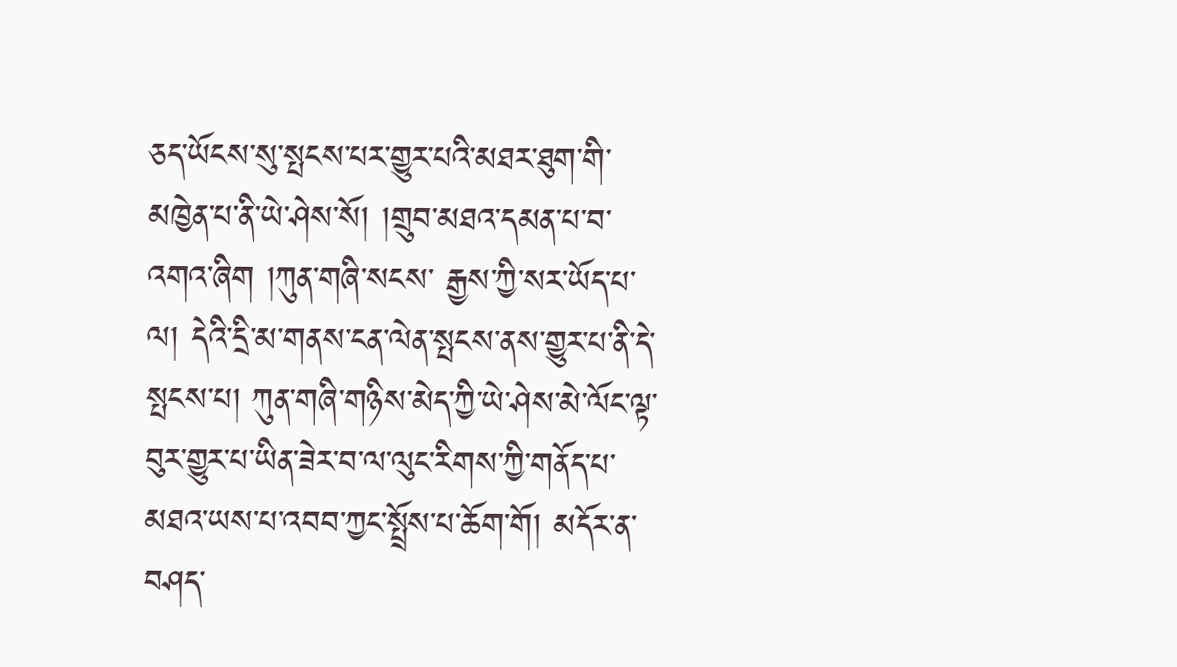ཅད་ཡོངས་སུ་སྤངས་པར་གྱུར་པའི་མཐར་ཐུག་གི་མཁྱེན་པ་ནི་ཡེ་ཤེས་སོ། །གྲུབ་མཐའ་དམན་པ་བ་འགའ་ཞིག །ཀུན་གཞི་སངས་ རྒྱས་ཀྱི་སར་ཡོད་པ་ལ། དེའི་དྲི་མ་གནས་ངན་ལེན་སྤངས་ནས་གྱུར་པ་ནི་དེ་སྤངས་པ། ཀུན་གཞི་གཉིས་མེད་ཀྱི་ཡེ་ཤེས་མེ་ལོང་ལྟ་བུར་གྱུར་པ་ཡིན་ཟེར་བ་ལ་ལུང་རིགས་ཀྱི་གནོད་པ་མཐའ་ཡས་པ་འབབ་ཀྱང་སྤྲོས་པ་ཆོག་གོ། མདོར་ན་བཤད་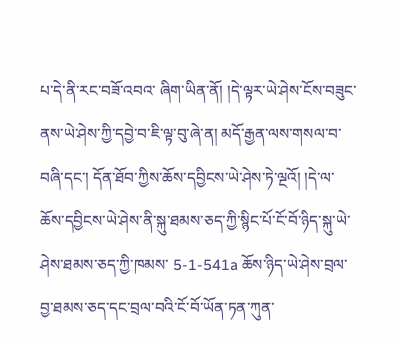པ་དེ་ནི་རང་བཟོ་འབའ་ ཞིག་ཡིན་ནོ། །དེ་ལྟར་ཡེ་ཤེས་ངོས་བཟུང་ནས་ཡེ་ཤེས་ཀྱི་དབྱེ་བ་ཇི་ལྟ་བུ་ཞེ་ན། མདོ་རྒྱན་ལས་གསལ་བ་བཞི་དང་། དོན་ཐོབ་ཀྱིས་ཆོས་དབྱིངས་ཡེ་ཤེས་ཏེ་ལྔའོ། །དེ་ལ་ཆོས་དབྱིངས་ཡེ་ཤེས་ནི་སྐུ་ཐམས་ཅད་ཀྱི་སྙིང་པོ་ངོ་བོ་ཉིད་སྐུ་ཡེ་ཤེས་ཐམས་ཅད་ཀྱི་ཁམས་ 5-1-541a ཆོས་ཉིད་ཡེ་ཤེས་བྲལ་བྱ་ཐམས་ཅད་དང་བྲལ་བའི་ངོ་བོ་ཡོན་ཏན་ཀུན་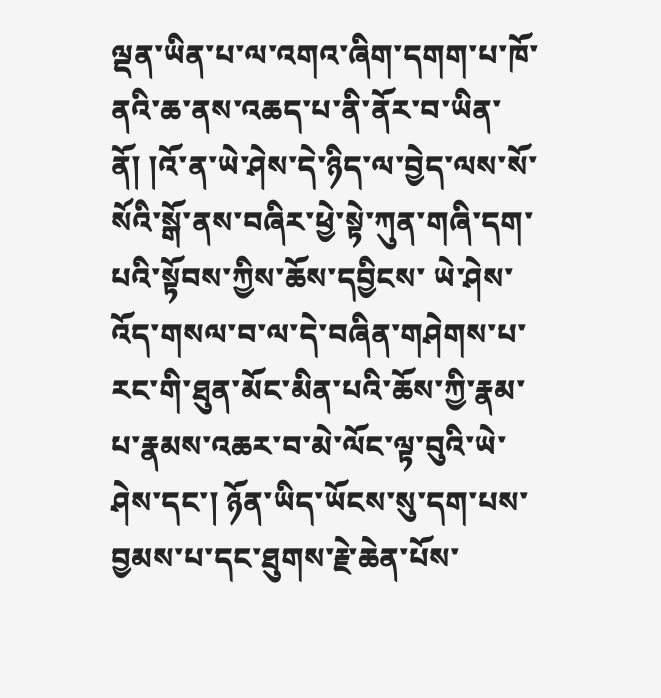ལྡན་ཡིན་པ་ལ་འགའ་ཞིག་དགག་པ་ཁོ་ནའི་ཆ་ནས་འཆད་པ་ནི་ནོར་བ་ཡིན་ནོ། །འོ་ན་ཡེ་ཤེས་དེ་ཉིད་ལ་བྱེད་ལས་སོ་སོའི་སྒོ་ནས་བཞིར་ཕྱེ་སྟེ་ཀུན་གཞི་དག་པའི་སྟོབས་ཀྱིས་ཆོས་དབྱིངས་ ཡེ་ཤེས་འོད་གསལ་བ་ལ་དེ་བཞིན་གཤེགས་པ་རང་གི་ཐུན་མོང་མིན་པའི་ཆོས་ཀྱི་རྣམ་པ་རྣམས་འཆར་བ་མེ་ལོང་ལྟ་བུའི་ཡེ་ཤེས་དང་། ཉོན་ཡིད་ཡོངས་སུ་དག་པས་བྱམས་པ་དང་ཐུགས་རྗེ་ཆེན་པོས་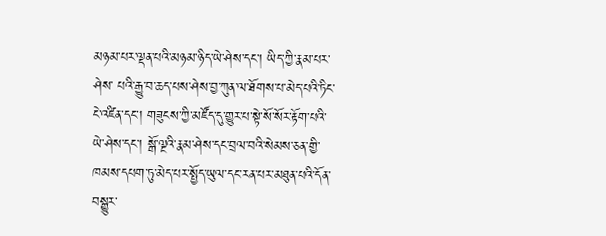མཉམ་པར་ལྡན་པའི་མཉམ་ཉིད་ཡེ་ཤེས་དང་། ཡིད་ཀྱི་རྣམ་པར་ཤེས་ པའི་རྒྱུ་བ་ཆད་པས་ཤེས་བྱ་ཀུན་ལ་ཐོགས་པ་མེད་པའི་ཏིང་ངེ་འཛིན་དང་། གཟུངས་ཀྱི་མཛོད་དུ་གྱུར་པ་སྟེ་སོ་སོར་རྟོག་པའི་ཡེ་ཤེས་དང་། སྒོ་ལྔའི་རྣམ་ཤེས་དང་བྲལ་བའི་སེམས་ཅན་གྱི་ཁམས་དཔག་ཏུ་མེད་པར་སྤྱོད་ཡུལ་དང་རན་པར་མཐུན་པའི་དོན་བསྒྱུར་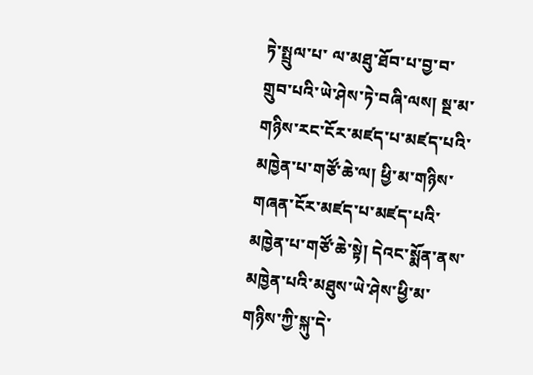ཏེ་སྤྲུལ་པ་ ལ་མཐུ་ཐོབ་པ་བྱ་བ་གྲུབ་པའི་ཡེ་ཤེས་ཏེ་བཞི་ལས། སྔ་མ་གཉིས་རང་ངོར་མཛད་པ་མཛད་པའི་མཁྱེན་པ་གཙོ་ཆེ་ལ། ཕྱི་མ་གཉིས་གཞན་ངོར་མཛད་པ་མཛད་པའི་མཁྱེན་པ་གཙོ་ཆེ་སྟེ། དེའང་སྨོན་ནས་མཁྱེན་པའི་མཐུས་ཡེ་ཤེས་ཕྱི་མ་གཉིས་ཀྱི་སྐུ་དེ་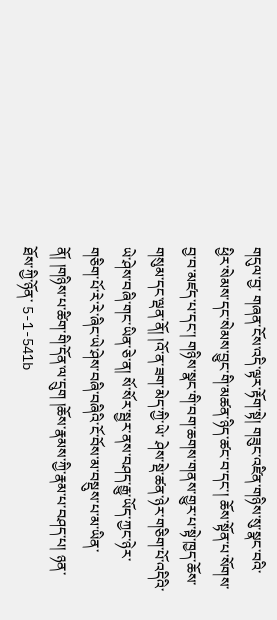གདུལ་བྱ་ གཞན་ངོས་འདི་ལྟར་རྟོག་སྟེ། གཟུང་འཛིན་གཉིས་སུ་སྣང་བའི་ཕྱིར་སེམས་དང་སེམས་བྱུང་གི་མཚན་ཉིད་ཚང་བ་དང་། ཆོས་སྟོན་པ་སོགས་བྱ་བ་མཛད་པ་དང་། གཉིས་སྣང་གི་བག་ཆགས་གནས་གྱུར་པ་སྟེ་ཁྱད་ཆོས་གསུམ་དང་ལྡན་ནོ། །འོ་ན་ཟག་མེད་ཀྱི་ཡེ་ ཤེས་སྡེ་ཚན་ཉེར་གཅིག་པོ་འདིའི་ཡེ་ཤེས་བཞི་གང་ཡིན་ཅེ་ན། སོ་སོར་སྦྱར་ནས་བཤད་རྒྱུ་ཡོད་ཀྱང་ཉེར་གཅིག་པོ་རེ་རེ་ཞིང་ཡེ་ཤེས་བཞི་བཞིའི་ངོ་བོས་མ་བསྡུས་པ་མ་ཡིན་ནོ། །གཉིས་པ་ཚིག་གི་དོན་ལ་དྲུག །ཆོས་རྣམས་ཀྱི་རྣམ་པ་བཤད་པ། ཉན་ཐོས་ཀྱི་ཉོན་ 5-1-541b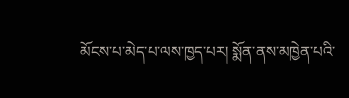མོངས་པ་མེད་པ་ལས་ཁྱད་པར། སྨོན་ནས་མཁྱེན་པའི་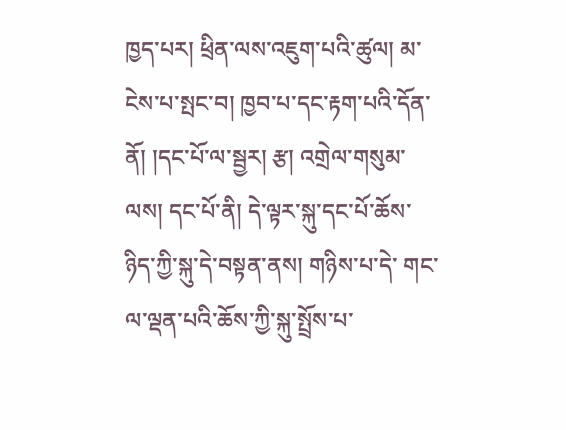ཁྱད་པར། ཕྲིན་ལས་འཇུག་པའི་ཚུལ། མ་ངེས་པ་སྤང་བ། ཁྱབ་པ་དང་རྟག་པའི་དོན་ནོ། །དང་པོ་ལ་སྦྱར། རྩ། འགྲེལ་གསུམ་ལས། དང་པོ་ནི། དེ་ལྟར་སྐུ་དང་པོ་ཆོས་ཉིད་ཀྱི་སྐུ་དེ་བསྟན་ནས། གཉིས་པ་དེ་ གང་ལ་ལྡན་པའི་ཆོས་ཀྱི་སྐུ་སྤྲོས་པ་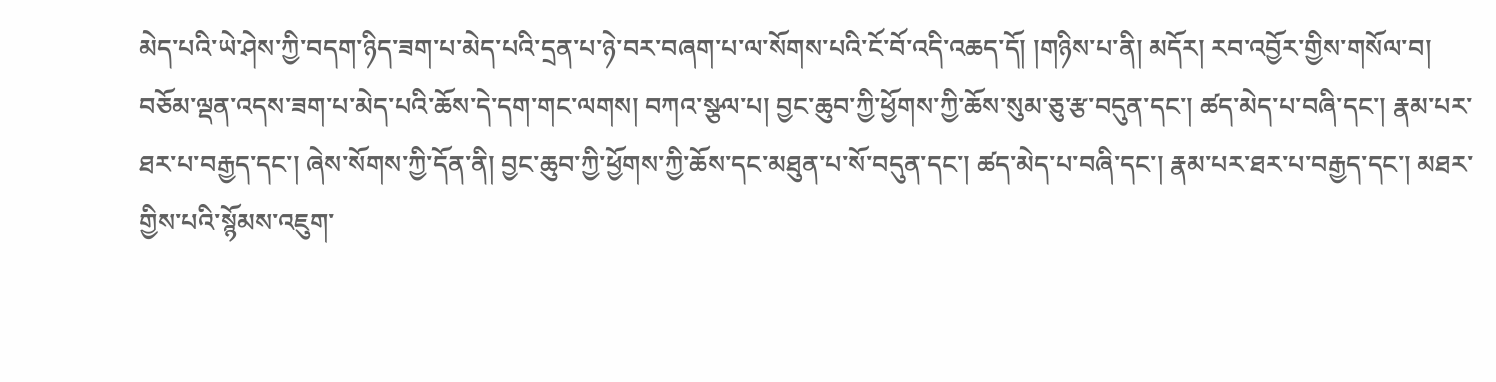མེད་པའི་ཡེ་ཤེས་ཀྱི་བདག་ཉིད་ཟག་པ་མེད་པའི་དྲན་པ་ཉེ་བར་བཞག་པ་ལ་སོགས་པའི་ངོ་བོ་འདི་འཆད་དོ། །གཉིས་པ་ནི། མདོར། རབ་འབྱོར་གྱིས་གསོལ་བ། བཅོམ་ལྡན་འདས་ཟག་པ་མེད་པའི་ཆོས་དེ་དག་གང་ལགས། བཀའ་སྩལ་པ། བྱང་ཆུབ་ཀྱི་ཕྱོགས་ཀྱི་ཆོས་སུམ་ཅུ་རྩ་བདུན་དང་། ཚད་མེད་པ་བཞི་དང་། རྣམ་པར་ཐར་པ་བརྒྱད་དང་། ཞེས་སོགས་ཀྱི་དོན་ནི། བྱང་ཆུབ་ཀྱི་ཕྱོགས་ཀྱི་ཆོས་དང་མཐུན་པ་སོ་བདུན་དང་། ཚད་མེད་པ་བཞི་དང་། རྣམ་པར་ཐར་པ་བརྒྱད་དང་། མཐར་ གྱིས་པའི་སྙོམས་འཇུག་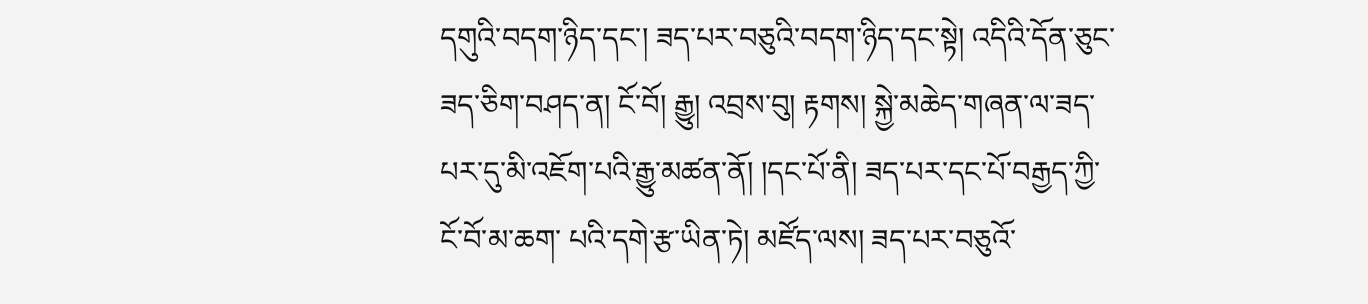དགུའི་བདག་ཉིད་དང་། ཟད་པར་བཅུའི་བདག་ཉིད་དང་སྟེ། འདིའི་དོན་ཅུང་ཟད་ཅིག་བཤད་ན། ངོ་བོ། རྒྱུ། འབྲས་བུ། རྟགས། སྐྱེ་མཆེད་གཞན་ལ་ཟད་པར་དུ་མི་འཇོག་པའི་རྒྱུ་མཚན་ནོ། །དང་པོ་ནི། ཟད་པར་དང་པོ་བརྒྱད་ཀྱི་ངོ་བོ་མ་ཆག་ པའི་དགེ་རྩ་ཡིན་ཏེ། མཛོད་ལས། ཟད་པར་བཅུའོ་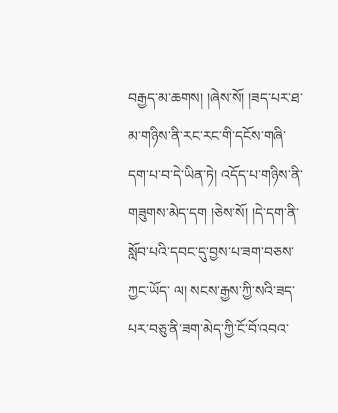བརྒྱད་མ་ཆགས། །ཞེས་སོ། །ཟད་པར་ཐ་མ་གཉིས་ནི་རང་རང་གི་དངོས་གཞི་དག་པ་བ་དེ་ཡིན་ཏེ། འདོད་པ་གཉིས་ནི་གཟུགས་མེད་དག །ཅེས་སོ། །དེ་དག་ནི་སློབ་པའི་དབང་དུ་བྱས་པ་ཟག་བཅས་ཀྱང་ཡོད་ ལ། སངས་རྒྱས་ཀྱི་སའི་ཟད་པར་བཅུ་ནི་ཟག་མེད་ཀྱི་ངོ་བོ་འབའ་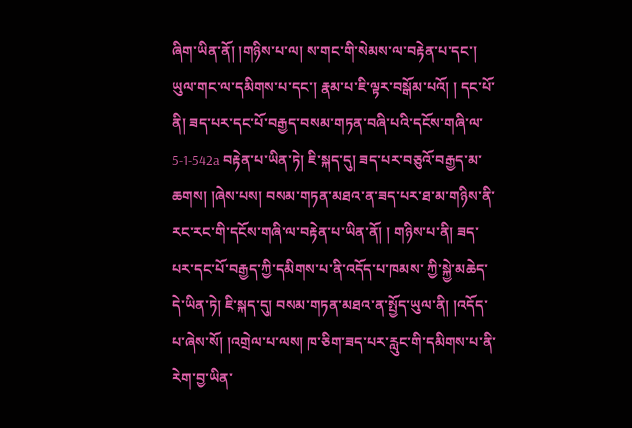ཞིག་ཡིན་ནོ། །གཉིས་པ་ལ། ས་གང་གི་སེམས་ལ་བརྟེན་པ་དང་། ཡུལ་གང་ལ་དམིགས་པ་དང་། རྣམ་པ་ཇི་ལྟར་བསྒོམ་པའོ། ། དང་པོ་ནི། ཟད་པར་དང་པོ་བརྒྱད་བསམ་གཏན་བཞི་པའི་དངོས་གཞི་ལ་ 5-1-542a བརྟེན་པ་ཡིན་ཏེ། ཇི་སྐད་དུ། ཟད་པར་བཅུའོ་བརྒྱད་མ་ཆགས། །ཞེས་པས། བསམ་གཏན་མཐའ་ན་ཟད་པར་ཐ་མ་གཉིས་ནི་རང་རང་གི་དངོས་གཞི་ལ་བརྟེན་པ་ཡིན་ནོ། ། གཉིས་པ་ནི། ཟད་པར་དང་པོ་བརྒྱད་ཀྱི་དམིགས་པ་ནི་འདོད་པ་ཁམས་ ཀྱི་སྐྱེ་མཆེད་དེ་ཡིན་ཏེ། ཇི་སྐད་དུ། བསམ་གཏན་མཐའ་ན་སྤྱོད་ཡུལ་ནི། །འདོད་པ་ཞེས་སོ། །འགྲེལ་པ་ལས། ཁ་ཅིག་ཟད་པར་རླུང་གི་དམིགས་པ་ནི་རེག་བྱ་ཡིན་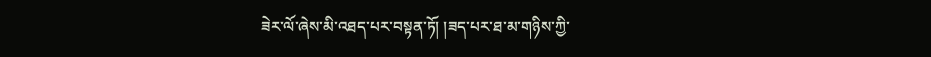ཟེར་ལོ་ཞེས་མི་འཐད་པར་བསྟན་ཏོ། །ཟད་པར་ཐ་མ་གཉིས་ཀྱི་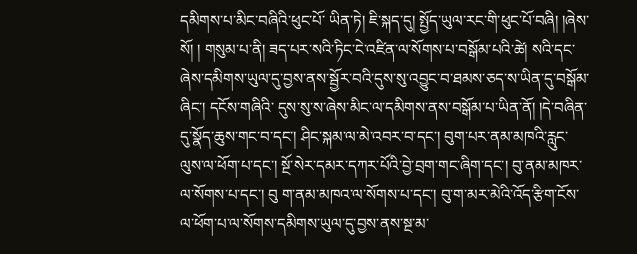དམིགས་པ་མིང་བཞིའི་ཕུང་པོ་ ཡིན་ཏེ། ཇི་སྐད་དུ། སྤྱོད་ཡུལ་རང་གི་ཕུང་པོ་བཞི། །ཞེས་སོ། ། གསུམ་པ་ནི། ཟད་པར་སའི་ཏིང་ངེ་འཛིན་ལ་སོགས་པ་བསྒོམ་པའི་ཚེ། སའི་དང་ཞེས་དམིགས་ཡུལ་དུ་བྱས་ནས་སྦྱོར་བའི་དུས་སུ་འབྱུང་བ་ཐམས་ཅད་ས་ཡིན་དུ་བསྒོམ་ཞིང་། དངོས་གཞིའི་ དུས་སུ་ས་ཞེས་མིང་ལ་དམིགས་ནས་བསྒོམ་པ་ཡིན་ནོ། །དེ་བཞིན་དུ་སྣོད་ཆུས་གང་བ་དང་། ཤིང་སྐམ་ལ་མེ་འབར་བ་དང་། བུག་པར་ནམ་མཁའི་རླུང་ལུས་ལ་ཕོག་པ་དང་། སྔོ་སེར་དམར་དཀར་པོའི་བྱེ་བྲག་གང་ཞིག་དང་། བུ་ནམ་མཁར་ལ་སོགས་པ་དང་། བུ ག་ནམ་མཁའ་ལ་སོགས་པ་དང་། བུ་ག་མར་མེའི་འོད་རྩིག་ངོས་ལ་ཕོག་པ་ལ་སོགས་དམིགས་ཡུལ་དུ་བྱས་ནས་སྔ་མ་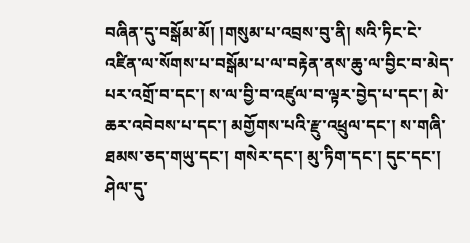བཞིན་དུ་བསྒོམ་མོ། །གསུམ་པ་འབྲས་བུ་ནི། སའི་ཏིང་ངེ་འཛིན་ལ་སོགས་པ་བསྒོམ་པ་ལ་བརྟེན་ནས་ཆུ་ལ་བྱིང་བ་མེད་པར་འགྲོ་བ་དང་། ས་ལ་བྱི་བ་འཛུལ་བ་ལྟར་བྱེད་པ་དང་། མེ་ ཆར་འབེབས་པ་དང་། མགྱོགས་པའི་རྫུ་འཕྲུལ་དང་། ས་གཞི་ཐམས་ཅད་གཡུ་དང་། གསེར་དང་། མུ་ཏིག་དང་། དུང་དང་། ཤེལ་དུ་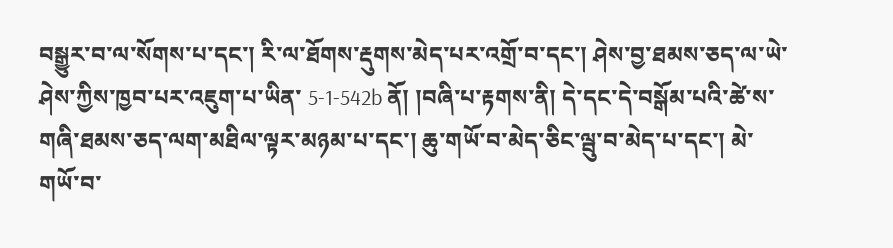བསྒྱུར་བ་ལ་སོགས་པ་དང་། རི་ལ་ཐོགས་རྡུགས་མེད་པར་འགྲོ་བ་དང་། ཤེས་བྱ་ཐམས་ཅད་ལ་ཡེ་ཤེས་ཀྱིས་ཁྱབ་པར་འཇུག་པ་ཡིན་ 5-1-542b ནོ། །བཞི་པ་རྟགས་ནི། དེ་དང་དེ་བསྒོམ་པའི་ཚེ་ས་གཞི་ཐམས་ཅད་ལག་མཐིལ་ལྟར་མཉམ་པ་དང་། ཆུ་གཡོ་བ་མེད་ཅིང་ལྦུ་བ་མེད་པ་དང་། མེ་གཡོ་བ་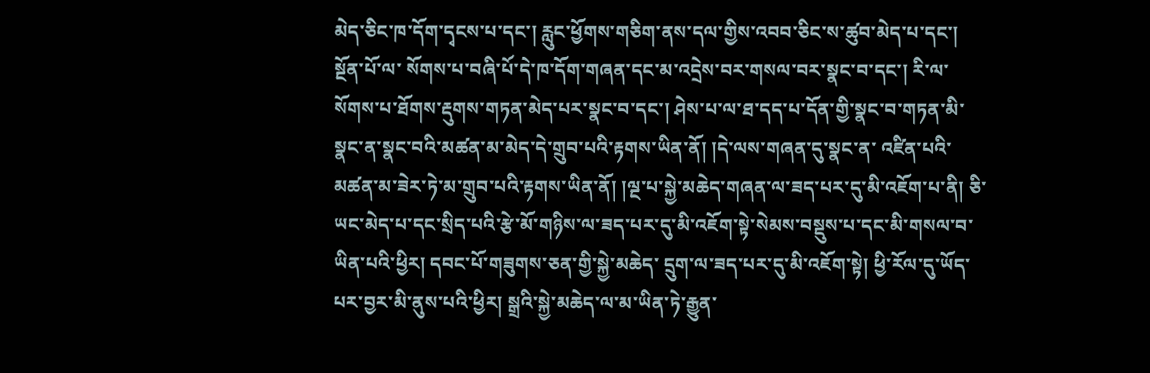མེད་ཅིང་ཁ་དོག་དྭངས་པ་དང་། རླུང་ཕྱོགས་གཅིག་ནས་དལ་གྱིས་འབབ་ཅིང་ས་ཚུབ་མེད་པ་དང་། སྔོན་པོ་ལ་ སོགས་པ་བཞི་པོ་དེ་ཁ་དོག་གཞན་དང་མ་འདྲེས་བར་གསལ་བར་སྣང་བ་དང་། རི་ལ་སོགས་པ་ཐོགས་རྡུགས་གཏན་མེད་པར་སྣང་བ་དང་། ཤེས་པ་ལ་ཐ་དད་པ་དོན་གྱི་སྣང་བ་གཏན་མི་སྣང་ན་སྣང་བའི་མཚན་མ་མེད་དེ་གྲུབ་པའི་རྟགས་ཡིན་ནོ། །དེ་ལས་གཞན་དུ་སྣང་ན་ འཛིན་པའི་མཚན་མ་ཟེར་ཏེ་མ་གྲུབ་པའི་རྟགས་ཡིན་ནོ། །ལྔ་པ་སྐྱེ་མཆེད་གཞན་ལ་ཟད་པར་དུ་མི་འཇོག་པ་ནི། ཅི་ཡང་མེད་པ་དང་སྲིད་པའི་རྩེ་མོ་གཉིས་ལ་ཟད་པར་དུ་མི་འཇོག་སྟེ་སེམས་བསྡུས་པ་དང་མི་གསལ་བ་ཡིན་པའི་ཕྱིར། དབང་པོ་གཟུགས་ཅན་གྱི་སྐྱེ་མཆེད་ དྲུག་ལ་ཟད་པར་དུ་མི་འཇོག་སྟེ། ཕྱི་རོལ་དུ་ཡོད་པར་བྱར་མི་ནུས་པའི་ཕྱིར། སྒྲའི་སྐྱེ་མཆེད་ལ་མ་ཡིན་ཏེ་རྒྱུན་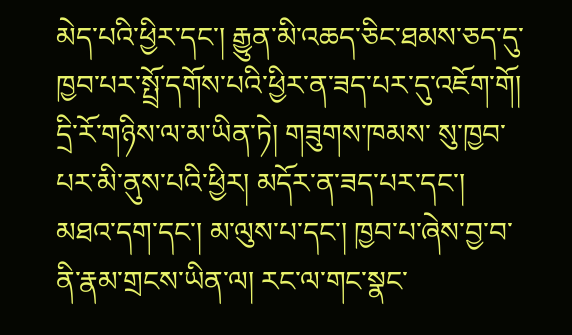མེད་པའི་ཕྱིར་དང་། རྒྱུན་མི་འཆད་ཅིང་ཐམས་ཅད་དུ་ཁྱབ་པར་སྤྲོ་དགོས་པའི་ཕྱིར་ན་ཟད་པར་དུ་འཇོག་གོ། དྲི་རོ་གཉིས་ལ་མ་ཡིན་ཏེ། གཟུགས་ཁམས་ སུ་ཁྱབ་པར་མི་ནུས་པའི་ཕྱིར། མདོར་ན་ཟད་པར་དང་། མཐའ་དག་དང་། མ་ལུས་པ་དང་། ཁྱབ་པ་ཞེས་བྱ་བ་ནི་རྣམ་གྲངས་ཡིན་ལ། རང་ལ་གང་སྣང་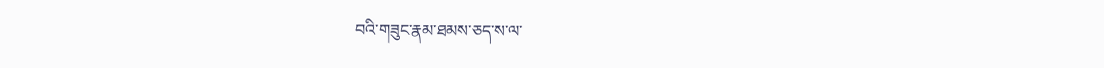བའི་གཟུང་རྣམ་ཐམས་ཅད་ས་ལ་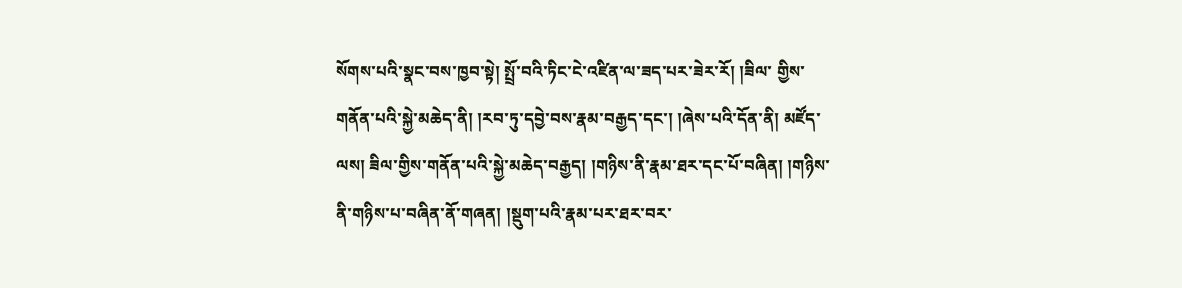སོགས་པའི་སྣང་བས་ཁྱབ་སྟེ། སྤྲོ་བའི་ཏིང་ངེ་འཛིན་ལ་ཟད་པར་ཟེར་རོ། །ཟིལ་ གྱིས་གནོན་པའི་སྐྱེ་མཆེད་ནི། །རབ་ཏུ་དབྱེ་བས་རྣམ་བརྒྱད་དང་། །ཞེས་པའི་དོན་ནི། མཛོད་ལས། ཟིལ་གྱིས་གནོན་པའི་སྐྱེ་མཆེད་བརྒྱད། །གཉིས་ནི་རྣམ་ཐར་དང་པོ་བཞིན། །གཉིས་ནི་གཉིས་པ་བཞིན་ནོ་གཞན། །སྡུག་པའི་རྣམ་པར་ཐར་བར་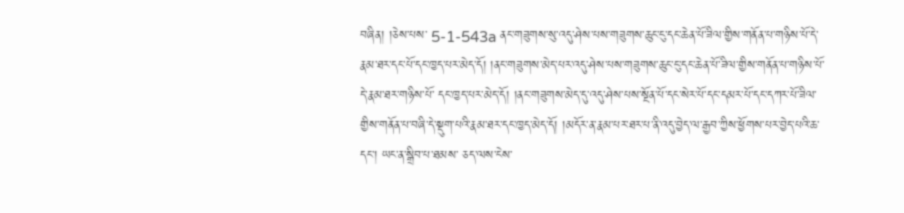བཞིན། །ཅེས་པས་ 5-1-543a ནང་གཟུགས་སུ་འདུ་ཤེས་པས་གཟུགས་ཆུང་ངུ་དང་ཆེན་པོ་ཟིལ་གྱིས་གནོན་པ་གཉིས་པོ་དེ་རྣམ་ཐར་དང་པོ་དང་ཁྱད་པར་མེད་དོ། །ནང་གཟུགས་མེད་པར་འདུ་ཤེས་པས་གཟུགས་ཆུང་ངུ་དང་ཆེན་པོ་ཟིལ་གྱིས་གནོན་པ་གཉིས་པོ་དེ་རྣམ་ཐར་གཉིས་པོ་ དང་ཁྱད་པར་མེད་དོ། །ནང་གཟུགས་མེད་དུ་འདུ་ཤེས་པས་སྔོན་པོ་དང་སེར་པོ་དང་དམར་པོ་དང་དཀར་པོ་ཟིལ་གྱིས་གནོན་པ་བཞི་དེ་སྡུག་པའི་རྣམ་ཐར་དང་ཁྱད་མེད་དོ། །མདོར་ན་རྣམ་པར་ཐར་པ་ནི་འདུ་བྱེད་ལ་རྒྱབ་ཀྱིས་ཕྱོགས་པར་བྱེད་པའི་ཆ་དང་། ཡང་ན་སྒྲིབ་པ་ཐམས་ ཅད་ལས་ངེས་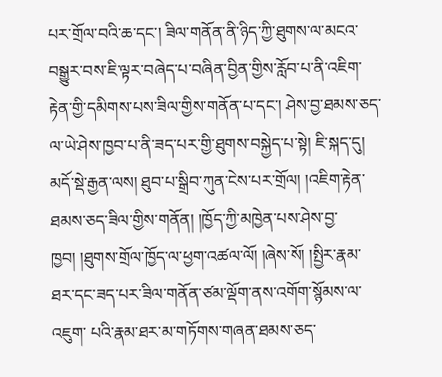པར་གྲོལ་བའི་ཆ་དང་། ཟིལ་གནོན་ནི་ཉིད་ཀྱི་ཐུགས་ལ་མངའ་བསྒྱུར་བས་ཇི་ལྟར་བཞེད་པ་བཞིན་བྱིན་གྱིས་རློབ་པ་ནི་འཇིག་རྟེན་གྱི་དམིགས་པས་ཟིལ་གྱིས་གནོན་པ་དང་། ཤེས་བྱ་ཐམས་ཅད་ལ་ཡེ་ཤེས་ཁྱབ་པ་ནི་ཟད་པར་གྱི་ཐུགས་བསྐྱེད་པ་སྟེ། ཇི་སྐད་དུ། མདོ་སྡེ་རྒྱན་ལས། ཐུབ་པ་སྒྲིབ་ཀུན་ངེས་པར་གྲོལ། །འཇིག་རྟེན་ཐམས་ཅད་ཟིལ་གྱིས་གནོན། །ཁྱོད་ཀྱི་མཁྱེན་པས་ཤེས་བྱ་ཁྱབ། །ཐུགས་གྲོལ་ཁྱོད་ལ་ཕྱག་འཚལ་ལོ། །ཞེས་སོ། །སྤྱིར་རྣམ་ཐར་དང་ཟད་པར་ཟིལ་གནོན་ཙམ་ལྡོག་ནས་འགོག་སྙོམས་ལ་འཇུག་ པའི་རྣམ་ཐར་མ་གཏོགས་གཞན་ཐམས་ཅད་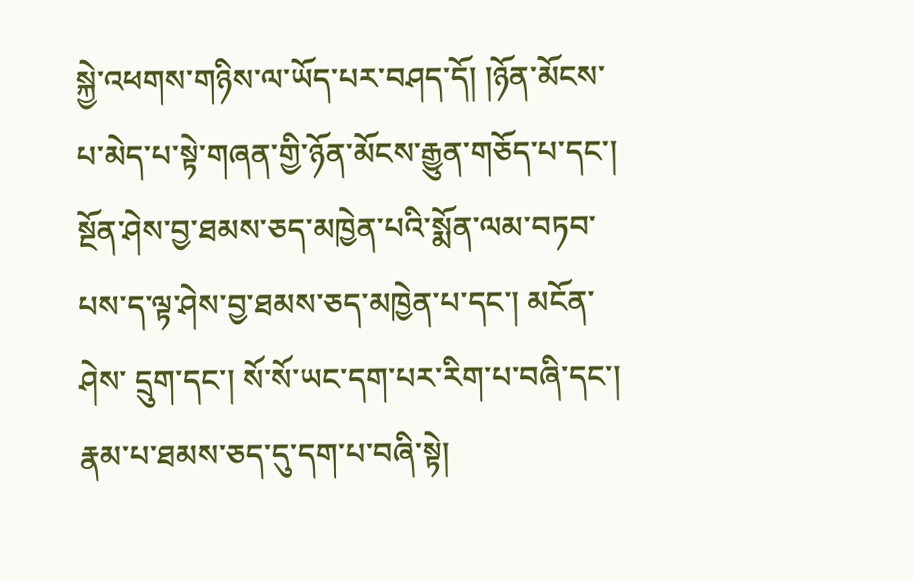སྐྱེ་འཕགས་གཉིས་ལ་ཡོད་པར་བཤད་དོ། །ཉོན་མོངས་པ་མེད་པ་སྟེ་གཞན་གྱི་ཉོན་མོངས་རྒྱུན་གཅོད་པ་དང་། སྔོན་ཤེས་བྱ་ཐམས་ཅད་མཁྱེན་པའི་སྨོན་ལམ་བཏབ་པས་ད་ལྟ་ཤེས་བྱ་ཐམས་ཅད་མཁྱེན་པ་དང་། མངོན་ཤེས་ དྲུག་དང་། སོ་སོ་ཡང་དག་པར་རིག་པ་བཞི་དང་། རྣམ་པ་ཐམས་ཅད་དུ་དག་པ་བཞི་སྟེ།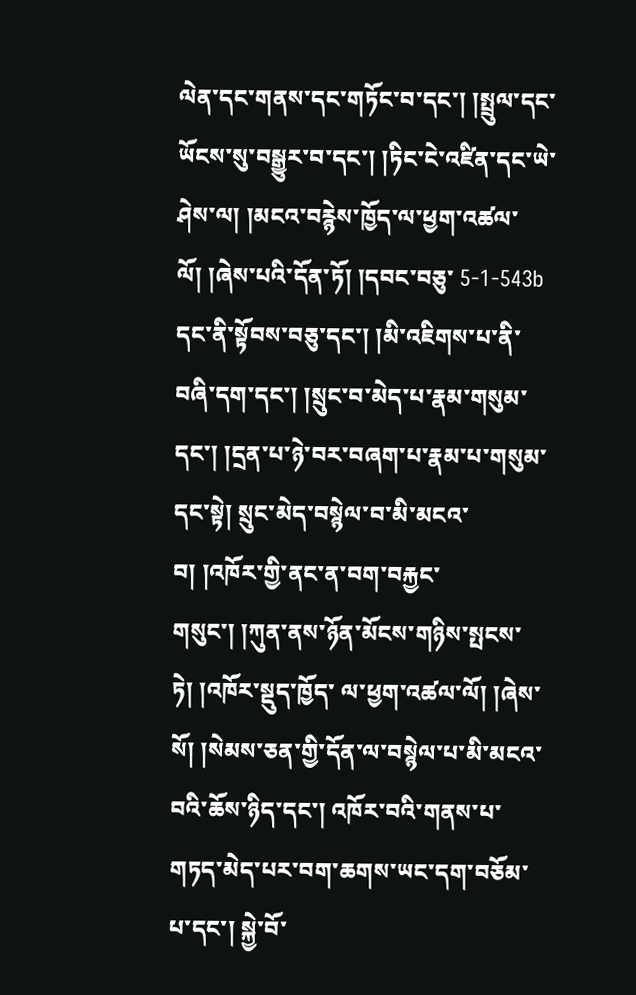ལེན་དང་གནས་དང་གཏོང་བ་དང་། །སྤྲུལ་དང་ཡོངས་སུ་བསྒྱུར་བ་དང་། །ཏིང་ངེ་འཛིན་དང་ཡེ་ཤེས་ལ། །མངའ་བརྙེས་ཁྱོད་ལ་ཕྱག་འཚལ་ལོ། །ཞེས་པའི་དོན་ཏོ། །དབང་བཅུ་ 5-1-543b དང་ནི་སྟོབས་བཅུ་དང་། །མི་འཇིགས་པ་ནི་བཞི་དག་དང་། །སྲུང་བ་མེད་པ་རྣམ་གསུམ་དང་། །དྲན་པ་ཉེ་བར་བཞག་པ་རྣམ་པ་གསུམ་དང་སྟེ། སྲུང་མེད་བསྙེལ་བ་མི་མངའ་བ། །འཁོར་གྱི་ནང་ན་བག་བརྐྱང་གསུང་། །ཀུན་ནས་ཉོན་མོངས་གཉིས་སྤངས་ཏེ། །འཁོར་སྡུད་ཁྱོད་ ལ་ཕྱག་འཚལ་ལོ། །ཞེས་སོ། །སེམས་ཅན་གྱི་དོན་ལ་བསྙེལ་པ་མི་མངའ་བའི་ཆོས་ཉིད་དང་། འཁོར་བའི་གནས་པ་གཏད་མེད་པར་བག་ཆགས་ཡང་དག་བཅོམ་པ་དང་། སྐྱེ་བོ་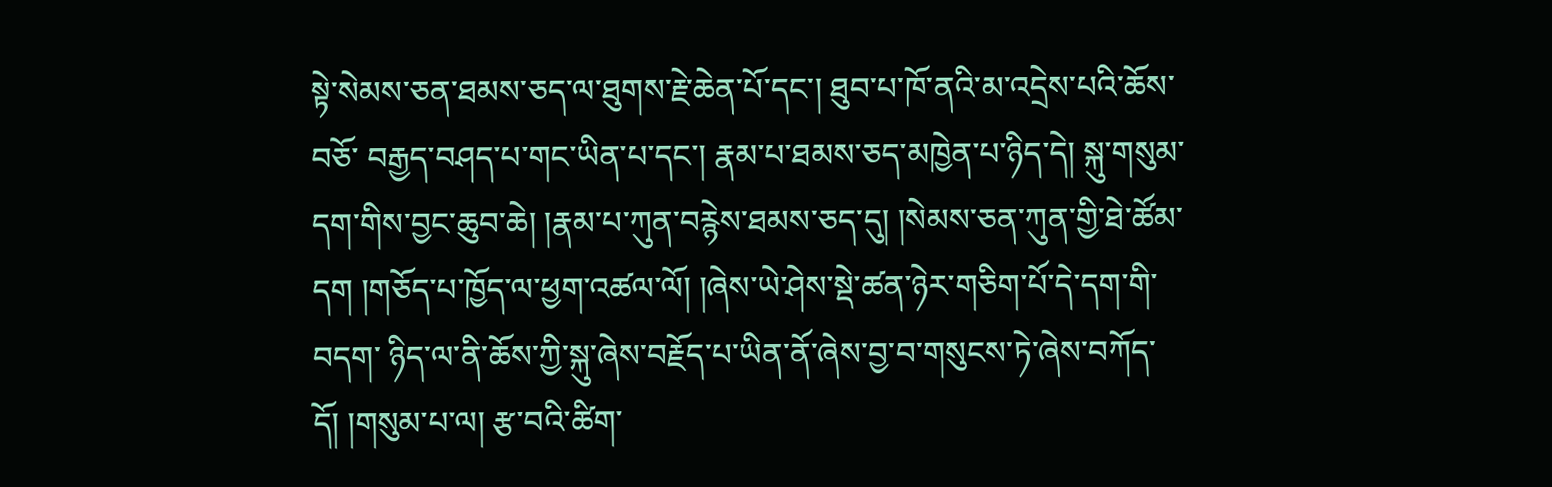སྟེ་སེམས་ཅན་ཐམས་ཅད་ལ་ཐུགས་རྗེ་ཆེན་པོ་དང་། ཐུབ་པ་ཁོ་ནའི་མ་འདྲེས་པའི་ཆོས་བཅོ་ བརྒྱད་བཤད་པ་གང་ཡིན་པ་དང་། རྣམ་པ་ཐམས་ཅད་མཁྱེན་པ་ཉིད་དེ། སྐུ་གསུམ་དག་གིས་བྱང་ཆུབ་ཆེ། །རྣམ་པ་ཀུན་བརྙེས་ཐམས་ཅད་དུ། །སེམས་ཅན་ཀུན་གྱི་ཐེ་ཚོམ་དག །གཅོད་པ་ཁྱོད་ལ་ཕྱག་འཚལ་ལོ། །ཞེས་ཡེ་ཤེས་སྡེ་ཚན་ཉེར་གཅིག་པོ་དེ་དག་གི་བདག་ ཉིད་ལ་ནི་ཆོས་ཀྱི་སྐུ་ཞེས་བརྗོད་པ་ཡིན་ནོ་ཞེས་བྱ་བ་གསུངས་ཏེ་ཞེས་བཀོད་དོ། །གསུམ་པ་ལ། རྩ་བའི་ཚིག་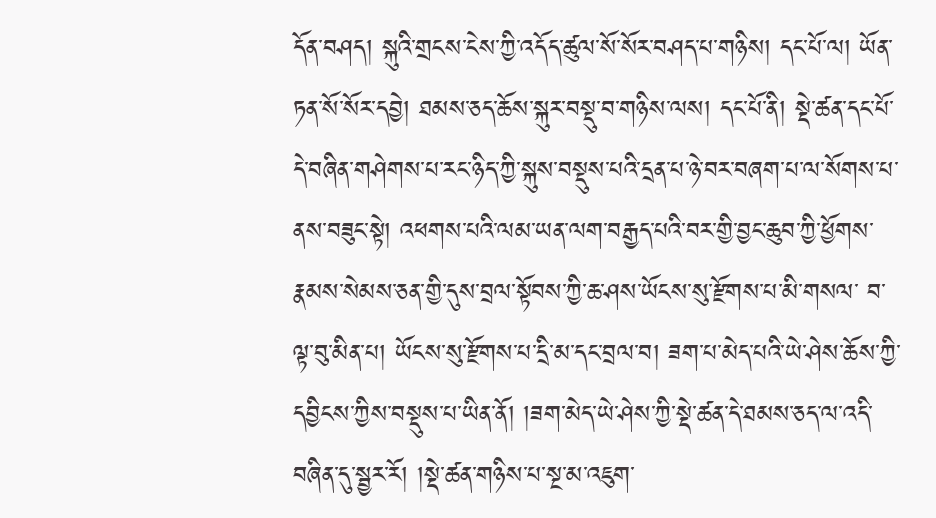དོན་བཤད། སྐུའི་གྲངས་ངེས་ཀྱི་འདོད་ཚུལ་སོ་སོར་བཤད་པ་གཉིས། དང་པོ་ལ། ཡོན་ཏན་སོ་སོར་དབྱེ། ཐམས་ཅད་ཆོས་སྐུར་བསྡུ་བ་གཉིས་ལས། དང་པོ་ནི། སྡེ་ཚན་དང་པོ་དེ་བཞིན་གཤེགས་པ་རང་ཉིད་ཀྱི་སྐུས་བསྡུས་པའི་དྲན་པ་ཉེ་བར་བཞག་པ་ལ་སོགས་པ་ནས་བཟུང་སྟེ། འཕགས་པའི་ལམ་ཡན་ལག་བརྒྱད་པའི་བར་གྱི་བྱང་ཆུབ་ཀྱི་ཕྱོགས་རྣམས་སེམས་ཅན་གྱི་དུས་བྲལ་སྟོབས་ཀྱི་ཆ་ཤས་ཡོངས་སུ་རྫོགས་པ་མི་གསལ་ བ་ལྟ་བུ་མིན་པ། ཡོངས་སུ་རྫོགས་པ་དྲི་མ་དང་བྲལ་བ། ཟག་པ་མེད་པའི་ཡེ་ཤེས་ཆོས་ཀྱི་དབྱིངས་ཀྱིས་བསྡུས་པ་ཡིན་ནོ། །ཟག་མེད་ཡེ་ཤེས་ཀྱི་སྡེ་ཚན་དེ་ཐམས་ཅད་ལ་འདི་བཞིན་དུ་སྦྱར་རོ། །སྡེ་ཚན་གཉིས་པ་སྔ་མ་འཇུག་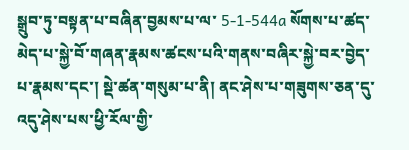སྒྲུབ་ཏུ་བསྟན་པ་བཞིན་བྱམས་པ་ལ་ 5-1-544a སོགས་པ་ཚད་མེད་པ་སྐྱེ་བོ་གཞན་རྣམས་ཚངས་པའི་གནས་བཞིར་སྐྱེ་བར་བྱེད་པ་རྣམས་དང་། སྡེ་ཚན་གསུམ་པ་ནི། ནང་ཤེས་པ་གཟུགས་ཅན་དུ་འདུ་ཤེས་པས་ཕྱི་རོལ་གྱི་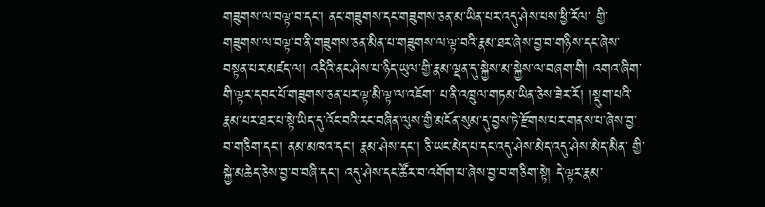གཟུགས་ལ་བལྟ་བ་དང་། ནང་གཟུགས་དང་གཟུགས་ཅན་མ་ཡིན་པར་འདུ་ཤེས་པས་ཕྱི་རོལ་ གྱི་གཟུགས་ལ་བལྟ་བ་ནི་གཟུགས་ཅན་མིན་པ་གཟུགས་ལ་ལྟ་བའི་རྣམ་ཐར་ཞེས་བྱ་བ་གཉིས་དང་ཞེས་བསྟན་པར་མཛད་ལ། འདིའི་ནང་ཤེས་པ་ཉིད་ཡུལ་གྱི་རྣམ་ལྡན་དུ་སྐྱེས་མ་སྐྱེས་ལ་བཞག་གི། འགའ་ཞིག་གི་ལྟར་དབང་པོ་གཟུགས་ཅན་པར་ལྟ་མི་ལྟ་ལ་འཇོག་ པ་ནི་འཁྲུལ་གཏམ་ཡིན་ཅེས་ཟེར་རོ། །སྡུག་པའི་རྣམ་པར་ཐར་པ་སྟེ་ཡིད་དུ་འོང་བའི་རང་བཞིན་ལུས་གྱི་མངོན་སུམ་དུ་བྱས་ཏེ་རྫོགས་པར་གནས་པ་ཞེས་བྱ་བ་གཅིག་དང་། ནམ་མཁའ་དང་། རྣམ་ཤེས་དང་། ཅི་ཡང་མེད་པ་དང་འདུ་ཤེས་མེད་འདུ་ཤེས་མེད་མིན་ གྱི་སྐྱེ་མཆེད་ཅེས་བྱ་བ་བཞི་དང་། འདུ་ཤེས་དང་ཚོར་བ་འགོག་པ་ཞེས་བྱ་བ་གཅིག་སྟེ། དེ་ལྟར་རྣམ་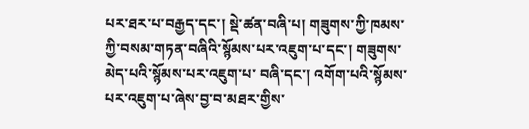པར་ཐར་པ་བརྒྱད་དང་། སྡེ་ཚན་བཞི་པ། གཟུགས་ཀྱི་ཁམས་ཀྱི་བསམ་གཏན་བཞིའི་སྙོམས་པར་འཇུག་པ་དང་། གཟུགས་མེད་པའི་སྙོམས་པར་འཇུག་པ་ བཞི་དང་། འགོག་པའི་སྙོམས་པར་འཇུག་པ་ཞེས་བྱ་བ་མཐར་གྱིས་